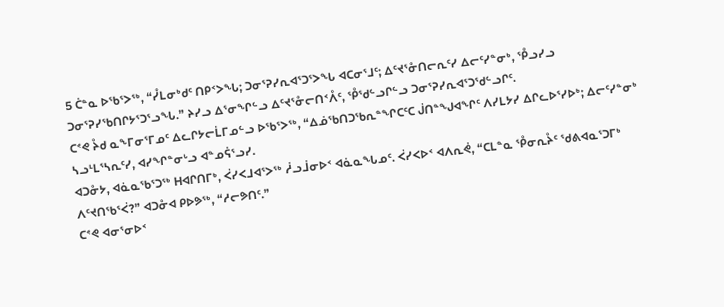5 ᑖᓐᓇ ᐅᖃᕐᐳᖅ, “ᓮᒪᓂᒃᑯᑦ ᑎᑭᑉᐳᖓ; ᑐᓂᕐᕈᓯᕆᐊᕐᑐᕐᐳᖓ ᐊᑕᓂᕐᒧᑦ; ᐃᑦᔪᕐᓁᑎᓕᕆᑦᓯ ᐃᓕᑦᓯᓐᓂᒃ, ᕾᓗᓯᓗ ᑐᓂᕐᕈᓯᖃᑎᒋᔭᕐᑐᕐᓗᖓ.” ᔨᓯᓗ ᐃᕐᓂᖏᓪᓗ ᐃᑦᔪᕐᓁᓕᑎᑉᐰᑦ, ᕾᖁᓪᓗᒋᓪᓗ ᑐᓂᕐᕈᓯᕆᐊᕐᑐᖁᓪᓗᒋᑦ.
ᑕᕝᕙ ᔧᑯ ᓇᖕᒥᓂᕐᒥᓄᑦ ᐃᓚᒋᔭᓕᒫᒥᓄᓪᓗ ᐅᖃᕐᐳᖅ, “ᐃᓅᖃᑎᑐᖃᕆᓐᖏᑕᑦᑕ ᒎᑎᓐᖑᐊᖏᑦ ᐱᓯᒪᔭᓯ ᐃᒋᓚᐅᕐᓯᐅᒃ; ᐃᓕᑦᓯᓐᓂᒃ ᓴᓗᒻᒪᕐᓴᕆᑦᓯ, ᐊᓯᖏᓐᓂᒡᓗ ᐊᓐᓄᕌᕐᓗᓯ.
ᐊᑐᓁᔭ, ᐊᓈᓇᖃᕐᑐᖅ ᕼᐊᒋᑎᒥᒃ, ᐹᓯᐸᒧᐊᕐᐳᖅ ᓲᓗᒨᓂᐅᑉ ᐊᓈᓇᖓᓄᑦ. ᐹᓯᐸᐅᑉ ᐊᐱᕆᕚ, “ᑕᒪᓐᓇ ᕾᓂᕆᔧᑦ ᖁᕕᐊᓇᕐᑐᒥᒃ ᐱᑦᔪᑎᖃᕐᐹ?” ᐊᑐᓁᐊ ᑭᐅᕗᖅ, “ᓱᓕᕗᑎᑦ.”
ᑕᕝᕙ ᐊᓂᕐᓂᐅᑉ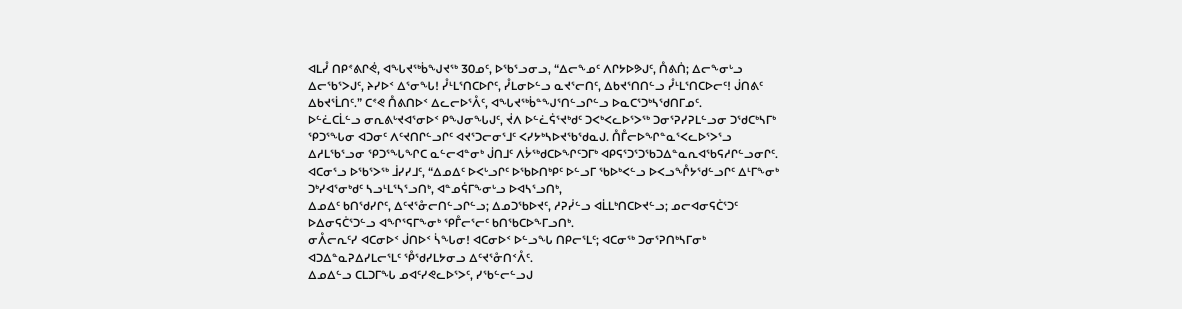ᐊᒪᓮ ᑎᑭᕝᕕᒋᕚ, ᐊᖓᔪᖅᑳᖑᔪᖅ 30ᓄᑦ, ᐅᖃᕐᓗᓂᓗ, “ᐃᓕᖕᓄᑦ ᐱᒋᔭᐅᕗᒍᑦ, ᑍᕕᑏ; ᐃᓕᖕᓂᒡᓗ ᐃᓕᖃᕐᐳᒍᑦ, ᔨᓯᐅᑉ ᐃᕐᓂᖓ! ᓮᒻᒪᕐᑎᑕᐅᒋᑦ, ᓮᒪᓂᐅᓪᓗ ᓇᔪᕐᓕᑎᑦ, ᐃᑲᔪᕐᑎᑎᓪᓗ ᓮᒻᒪᕐᑎᑕᐅᓕᑦ! ᒎᑎᕕᑦ ᐃᑲᔪᕐᒫᑎᑦ.” ᑕᕝᕙ ᑍᕕᑎᐅᑉ ᐃᓚᓕᐅᕐᐰᑦ, ᐊᖓᔪᖅᑳᓐᖑᕐᑎᓪᓗᒋᓪᓗ ᐅᓇᑕᕐᑐᒃᓴᖁᑎᒥᓄᑦ.
ᐅᓪᓛᑕᒫᓪᓗ ᓂᕆᕕᒡᔪᐊᕐᓂᐅᑉ ᑭᖑᓂᖓᒍᑦ, ᔫᐱ ᐅᓪᓛᕌᕐᔪᒃᑯᑦ ᑐᐸᒃᐸᓚᐅᕐᐳᖅ ᑐᓂᕐᕈᓯᕈᒪᓪᓗᓂ ᑐᖁᑕᒃᓴᒥᒃ ᕿᑐᕐᖓᓂ ᐊᑐᓂᑦ ᐱᑦᔪᑎᒋᓪᓗᒋᑦ ᐊᔪᕐᑐᓕᓂᕐᒧᑦ ᐸᓯᔭᒃᓴᐅᔪᖃᖁᓇᒍ. ᑍᒤᓕᐅᖏᓐᓇᕐᐸᓚᐅᕐᐳᕐᓗ ᐃᓱᒪᖃᕐᓗᓂ ᕿᑐᕐᖓᖏᑕ ᓇᓪᓕᐊᓐᓂᒃ ᒎᑎᒧᑦ ᐱᔮᖅᑯᑕᐅᖏᑦᑐᒥᒃ ᐊᑭᕋᕐᑐᕐᑐᖃᑐᐃᓐᓇᕆᐊᖃᕋᓱᒋᓪᓗᓂᒋᑦ.
ᐊᑕᓂᕐᓗ ᐅᖃᕐᐳᖅ ᒨᓯᓯᒧᑦ, “ᐃᓄᐃᑦ ᐅᐸᒡᓗᒋᑦ ᐅᖃᐅᑎᒃᑭᑦ ᐅᓪᓗᒥ ᖃᐅᒃᐸᓪᓗ ᐅᐸᓗᖎᔭᖁᓪᓗᒋᑦ ᐃᒻᒥᖕᓂᒃ ᑐᒃᓯᐊᕐᓂᒃᑯᑦ ᓴᓗᒻᒪᕐᓴᕐᓗᑎᒃ, ᐊᓐᓄᕌᒥᖕᓂᒡᓗ ᐅᐊᓴᕐᓗᑎᒃ,
ᐃᓄᐃᑦ ᑲᑎᖁᓯᒋᑦ, ᐃᑦᔪᕐᓁᓕᑎᓪᓗᒋᓪᓗ; ᐃᓄᑐᖃᐅᔪᑦ, ᓱᕈᓰᓪᓗ ᐊᒫᒪᒃᑎᑕᐅᔪᓪᓗ; ᓄᓕᐊᓂᕋᑖᕐᑐᑦ ᐅᐃᓂᕋᑖᕐᑐᓪᓗ ᐊᖏᕐᕋᒥᖕᓂᒃ ᕿᒤᓕᕐᓕᑦ ᑲᑎᖃᑕᐅᖕᒥᓗᑎᒃ.
ᓂᐰᓕᕆᑦᓯ ᐊᑕᓂᐅᑉ ᒎᑎᐅᑉ ᓵᖓᓂ! ᐊᑕᓂᐅᑉ ᐅᓪᓗᖓ ᑎᑭᓕᕐᒪᑦ; ᐊᑕᓂᖅ ᑐᓂᕐᕈᑎᒃᓴᒥᓂᒃ ᐊᑐᐃᓐᓇᕈᐃᓯᒪᓕᕐᒪᑦ ᕾᖁᓯᒪᔭᓂᓗ ᐃᑦᔪᕐᓁᑎᑉᐰᑦ.
ᐃᓄᐃᓪᓗ ᑕᒪᑐᒥᖓ ᓄᐊᑦᓯᕙᓚᐅᕐᐳᑦ, ᓯᖃᓪᓕᓪᓗᒍ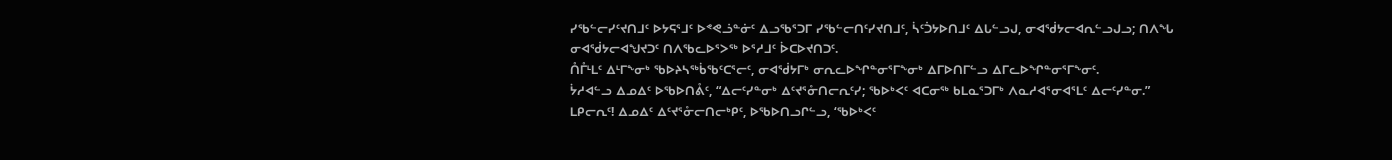ᓯᖃᓪᓕᓯᑦᔪᑎᒧᑦ ᐅᔭᕋᕐᒧᑦ ᐅᕝᕙᓘᓐᓃᑦ ᐃᓗᖃᕐᑐᒥ ᓯᖃᓪᓕᑎᑦᓯᔪᑎᒧᑦ, ᓵᑦᑑᔭᐅᑎᒧᑦ ᐃᒐᓪᓗᒍ, ᓂᐊᖂᔭᓕᐊᕆᓪᓗᒍᓗ; ᑎᐱᖓ ᓂᐊᖂᔭᓕᐊᖑᔪᑐᑦ ᑎᐱᖃᓚᐅᕐᐳᖅ ᐅᕐᓱᒧᑦ ᐆᑕᐅᔪᑎᑐᑦ.
ᑍᒤᒻᒪᑦ ᐃᒻᒥᖕᓂᒃ ᖃᐅᔨᓴᖅᑳᖃᑦᑕᕐᓕᑦ, ᓂᐊᖂᔭᒥᒃ ᓂᕆᓚᐅᖏᓐᓂᕐᒥᖕᓂᒃ ᐃᒥᐅᑎᒥᓪᓗ ᐃᒥᓚᐅᖏᓐᓂᕐᒥᖕᓂᑦ.
ᔮᓱᐊᓪᓗ ᐃᓄᐃᑦ ᐅᖃᐅᑎᕔᑦ, “ᐃᓕᑦᓯᓐᓂᒃ ᐃᑦᔪᕐᓁᑎᓕᕆᑦᓯ; ᖃᐅᒃᐸᑦ ᐊᑕᓂᖅ ᑲᒪᓇᕐᑐᒥᒃ ᐱᓇᓱᐊᕐᓂᐊᕐᒪᑦ ᐃᓕᑦᓯᓐᓂ.”
ᒪᑭᓕᕆᑦ! ᐃᓄᐃᑦ ᐃᑦᔪᕐᓁᓕᑎᓕᒃᑭᑦ, ᐅᖃᐅᑎᓗᒋᓪᓗ, ‘ᖃᐅᒃᐸᑦ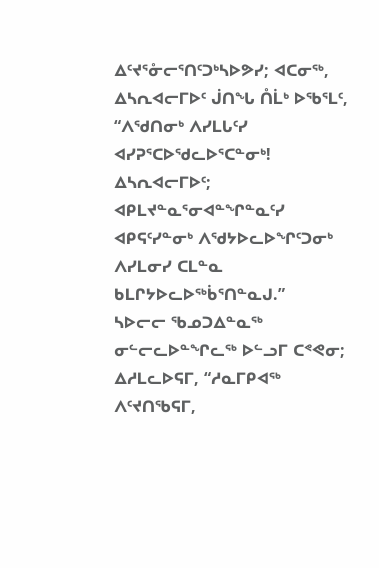ᐃᑦᔪᕐᓁᓕᕐᑎᑦᑐᒃᓴᐅᕗᓯ; ᐊᑕᓂᖅ, ᐃᓴᕆᐊᓕᒥᐅᑦ ᒎᑎᖓ ᑍᒫᒃ ᐅᖃᕐᒪᑦ, “ᐱᖁᑎᓂᒃ ᐱᓯᒪᒐᑦᓯ ᐊᓯᕈᕐᑕᐅᖁᓚᐅᕐᑕᓐᓂᒃ! ᐃᓴᕆᐊᓕᒥᐅᑦ; ᐊᑭᒪᔪᓐᓇᕐᓂᐊᓐᖏᓐᓇᑦᓯ ᐊᑭᕋᑦᓯᓐᓂᒃ ᐱᖁᔭᐅᓚᐅᖏᑦᑐᓂᒃ ᐱᓯᒪᓂᓯ ᑕᒪᓐᓇ ᑲᒪᒋᔭᐅᓚᐅᖅᑳᕐᑎᓐᓇᒍ.”
ᓴᐅᓕᓕ ᖃᓄᑐᐃᓐᓇᖅ ᓂᓪᓕᓚᐅᓐᖏᓚᖅ ᐅᓪᓗᒥ ᑕᕝᕙᓂ; ᐃᓱᒪᓚᐅᕋᒥ, “ᓱᓇᒥᑭᐊᖅ ᐱᑦᔪᑎᖃᕋᒥ,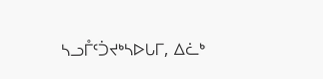ᓴᓗᒤᑦᑑᔪᒃᓴᐅᒐᒥ, ᐃᓛᒃ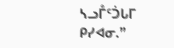ᓴᓗᒤᑦᑑᒐᒥ ᑭᓯᐊᓂ.”